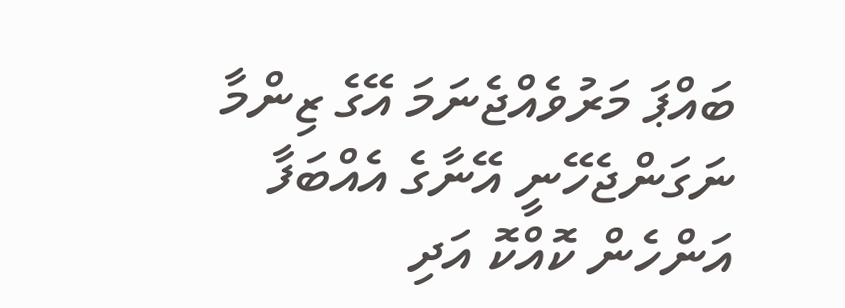ބައްޕަ މަރުވެއްޖެނަމަ އޭގެ ޒިންމާ ނަގަންޖެހޭނީ އޭނާގެ އެއްބަފާ އަންހެން ކޮއްކޮ އަދި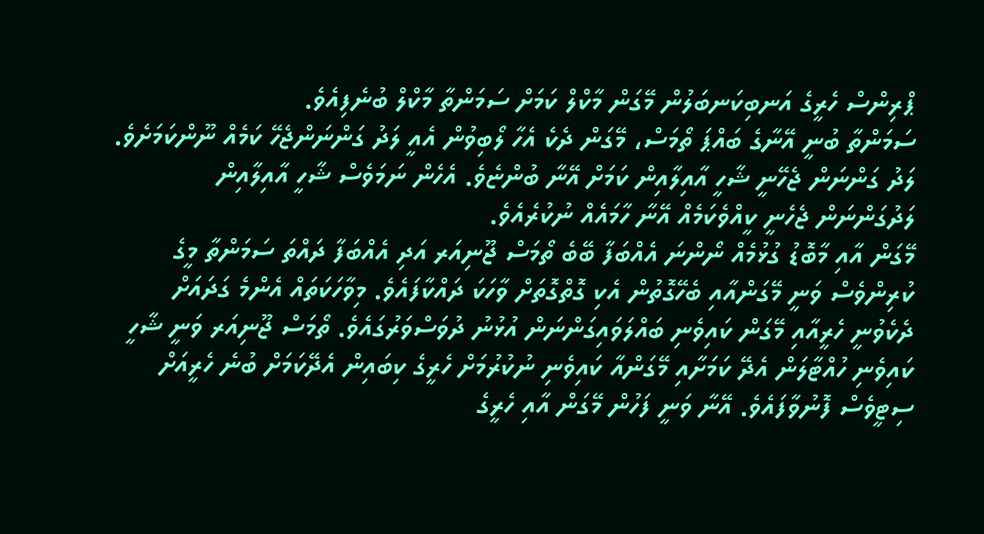ޕްރިންސް ހެރީގެ އަނބިކަނބަލުން މޭގަން މާކްލް ކަމަށް ސަމަންތާ މާކްލް ބުނެފިއެވެ.
ސަމަންތާ ބުނީ އޭނާގެ ބައްޕަ ތޯމަސް، މޭގަން ދެކެ އެހާ ލޯބިވުން އެއީ ލަދު ގަންނަންޖެހޭ ކަމެއް ނޫންކަމަށެވެ. ލަދު ގަންނަން ޖެހޭނީ ޝާހީ އާއިލާއިން ކަމަށް އޭނާ ބުންޏެވެ. އެހެން ނަމަވެސް ޝާހީ އާއިލާއިން ލަދުގަންނަން ޖެހެނީ ކީއްވެކަމެއް އޭނާ ހާމައެއް ނުކުރެއެވެ.
މޭގަން އާއި މާބޮޑު ގުޅުމެއް ނޯންނަ އެއްބަފާ ބޭބެ ތޯމަސް ޖޫނިއަރ އަދި އެއްބަފާ ދައްތަ ސަމަންތާ މީގެ ކުރިންވެސް ވަނީ މޭގަންއާއި ބެހޭގޮތުން އެކި ގޮތްގޮތަށް ވާހަކަ ދައްކާފައެވެ. މިވާހަކަތައް އެންމެ ގަދައަށް ދެކެވުނީ ހެރީއާއި މޭގަން ކައިވެނި ބައްލަވައިގަންނަން އުޅުނު ދުވަސްވަރުގައެވެ. ތޯމަސް ޖޫނިއަރ ވަނީ ޝާހީ ކައިވެނި ހުއްޓާލަން އެދޭ ކަމަށާއި މޭގަންއާ ކައިވެނި ނުކުރުމަށް ހެރީގެ ކިބައިން އެދޭކަމަށް ބުނެ ހެރީއަށް ސިޓީވެސް ފޮނުވާފައެވެ. އޭނާ ވަނީ ފަހުން މޭގަން އާއި ހެރީގެ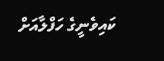ކައިވެނީގެ ހަފްލާއަށް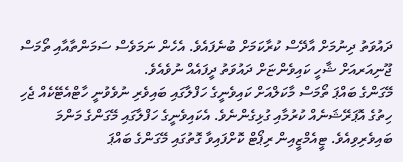ދައުވަތު ދިނުމަށް އާދޭސް ކުރާކަމަށް ބުނެފައެވެ. އެހެން ނަމަވެސް ސަމަންތާއާއި ތޯމަސް ޖޫނިއަރއަށް ޝާހީ ކައިވެންޏަށް ދައުވަތު ދީފައެއް ނުވެއެވެ.
މޭގަންގެ ބައްޕަ ތޯމަސް މާކަލްއަށް ކައިވެނީގެ ހަފްލާގައި ބައިވެރި ނުވެވުނީ ހާޓްއެޓޭކެއް ޖެހި ހިތުގެ އޮޕަރޭޝަނެއް ކުރުމާއި ގުޅިގެންނެވެ. އެކައިވެނީގެ ހަފްލާގައި މޭގަންގެ މަންމަ ބައިވެރިވިއެވެ. ޓީއެމްޒީއިން ރިޕޯޓް ކޮށްފައިވާ ގޮތުގައި މޭގަންގެ ބައްޕަ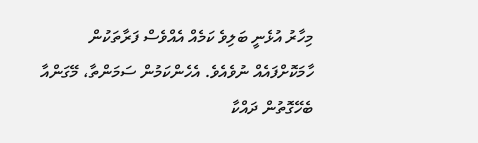މިހާރު އުޅެނީ ބަލިވެ ކަމެއް އެއްވެސް ފަރާތަކުން ހާމަކޮށްފައެއް ނުވެއެވެ. އެހެންކަމުން ސަމަންތާ، މޭގަންއާ ބެހޭގޮތުން ދައްކާ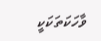ވާހަކަތަކަކީ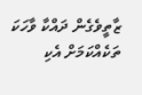ޒާތީވެގެން ދައްކާ ވާހަކަ ތަކެއްކަމަށް އެކި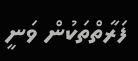ފަރާތްތަކުން ވަނީ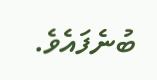ބުނެފައެވެ.